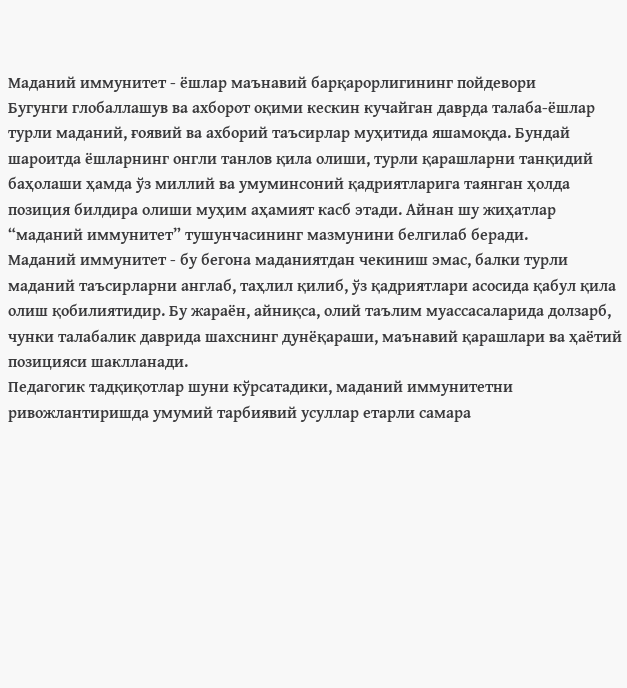Маданий иммунитет - ёшлар маънавий барқарорлигининг пойдевори
Бугунги глобаллашув ва ахборот оқими кескин кучайган даврда талаба-ёшлар турли маданий, ғоявий ва ахборий таъсирлар муҳитида яшамоқда. Бундай шароитда ёшларнинг онгли танлов қила олиши, турли қарашларни танқидий баҳолаши ҳамда ўз миллий ва умуминсоний қадриятларига таянган ҳолда позиция билдира олиши муҳим аҳамият касб этади. Айнан шу жиҳатлар “маданий иммунитет” тушунчасининг мазмунини белгилаб беради.
Маданий иммунитет - бу бегона маданиятдан чекиниш эмас, балки турли маданий таъсирларни англаб, таҳлил қилиб, ўз қадриятлари асосида қабул қила олиш қобилиятидир. Бу жараён, айниқса, олий таълим муассасаларида долзарб, чунки талабалик даврида шахснинг дунёқараши, маънавий қарашлари ва ҳаётий позицияси шаклланади.
Педагогик тадқиқотлар шуни кўрсатадики, маданий иммунитетни ривожлантиришда умумий тарбиявий усуллар етарли самара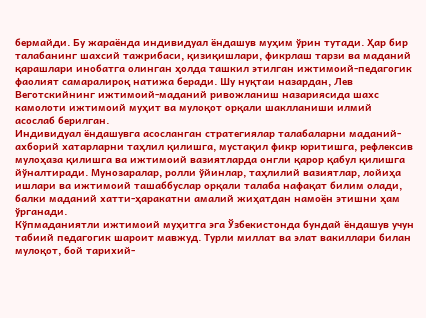бермайди. Бу жараёнда индивидуал ёндашув муҳим ўрин тутади. Ҳар бир талабанинг шахсий тажрибаси, қизиқишлари, фикрлаш тарзи ва маданий қарашлари инобатга олинган ҳолда ташкил этилган ижтимоий-педагогик фаолият самаралироқ натижа беради. Шу нуқтаи назардан, Лев Веготскийнинг ижтимоий-маданий ривожланиш назариясида шахс камолоти ижтимоий муҳит ва мулоқот орқали шаклланиши илмий асослаб берилган.
Индивидуал ёндашувга асосланган стратегиялар талабаларни маданий-ахборий хатарларни таҳлил қилишга, мустақил фикр юритишга, рефлексив мулоҳаза қилишга ва ижтимоий вазиятларда онгли қарор қабул қилишга йўналтиради. Мунозаралар, ролли ўйинлар, таҳлилий вазиятлар, лойиҳа ишлари ва ижтимоий ташаббуслар орқали талаба нафақат билим олади, балки маданий хатти-ҳаракатни амалий жиҳатдан намоён этишни ҳам ўрганади.
Кўпмаданиятли ижтимоий муҳитга эга Ўзбекистонда бундай ёндашув учун табиий педагогик шароит мавжуд. Турли миллат ва элат вакиллари билан мулоқот, бой тарихий-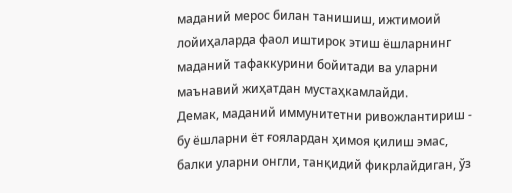маданий мерос билан танишиш, ижтимоий лойиҳаларда фаол иштирок этиш ёшларнинг маданий тафаккурини бойитади ва уларни маънавий жиҳатдан мустаҳкамлайди.
Демак, маданий иммунитетни ривожлантириш - бу ёшларни ёт ғоялардан ҳимоя қилиш эмас, балки уларни онгли, танқидий фикрлайдиган, ўз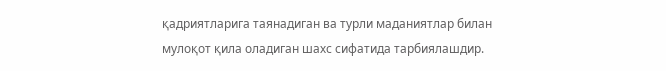қадриятларига таянадиган ва турли маданиятлар билан мулоқот қила оладиган шахс сифатида тарбиялашдир.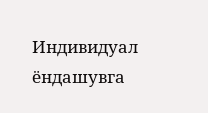Индивидуал ёндашувга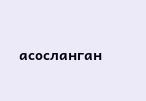асосланган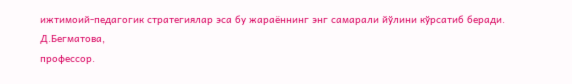ижтимоий-педагогик стратегиялар эса бу жараённинг энг самарали йўлини кўрсатиб беради.
Д.Бегматова,
профессор.